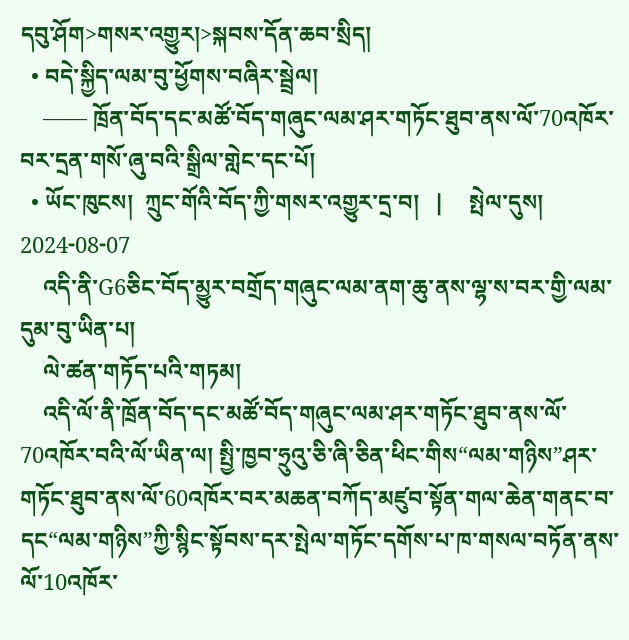དབུ་ཤོག>གསར་འགྱུར།>སྐབས་དོན་ཆབ་སྲིད།
  • བདེ་སྐྱིད་ལམ་བུ་ཕྱོགས་བཞིར་སྦྲེལ།
    —— ཁྲོན་བོད་དང་མཚོ་བོད་གཞུང་ལམ་ཤར་གཏོང་ཐུབ་ནས་ལོ་70འཁོར་བར་དྲན་གསོ་ཞུ་བའི་སྒྲིལ་གླེང་དང་པོ།
  • ཡོང་ཁུངས།  ཀྲུང་གོའི་བོད་ཀྱི་གསར་འགྱུར་དྲ་བ།   |     སྤེལ་དུས།  2024-08-07
    འདི་ནི་G6ཅིང་བོད་མྱུར་བགྲོད་གཞུང་ལམ་ནག་ཆུ་ནས་ལྷ་ས་བར་གྱི་ལམ་དུམ་བུ་ཡིན་པ།
    ལེ་ཚན་གཏོད་པའི་གཏམ།
    འདི་ལོ་ནི་ཁྲོན་བོད་དང་མཚོ་བོད་གཞུང་ལམ་ཤར་གཏོང་ཐུབ་ནས་ལོ་70འཁོར་བའི་ལོ་ཡིན་ལ། སྤྱི་ཁྱབ་ཧྲུའུ་ཅི་ཞི་ཅིན་ཕིང་གིས“ལམ་གཉིས”ཤར་གཏོང་ཐུབ་ནས་ལོ་60འཁོར་བར་མཆན་བཀོད་མཛུབ་སྟོན་གལ་ཆེན་གནང་བ་དང“ལམ་གཉིས”ཀྱི་སྙིང་སྟོབས་དར་སྤེལ་གཏོང་དགོས་པ་ཁ་གསལ་བཏོན་ནས་ལོ་10འཁོར་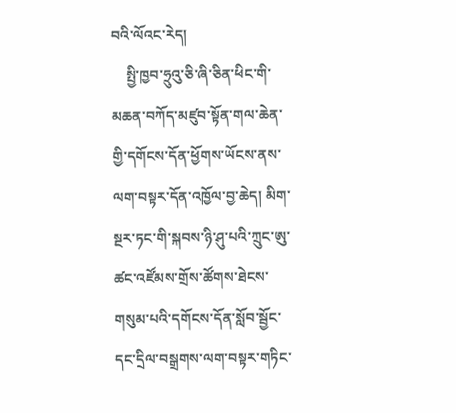བའི་ལོའང་རེད།
    སྤྱི་ཁྱབ་ཧྲུའུ་ཅི་ཞི་ཅིན་ཕིང་གི་མཆན་བཀོད་མཛུབ་སྟོན་གལ་ཆེན་གྱི་དགོངས་དོན་ཕྱོགས་ཡོངས་ནས་ལག་བསྟར་དོན་འཁྱོལ་བྱ་ཆེད། མིག་སྔར་ཏང་གི་སྐབས་ཉི་ཤུ་པའི་ཀྲུང་ཨུ་ཚང་འཛོམས་གྲོས་ཚོགས་ཐེངས་གསུམ་པའི་དགོངས་དོན་སློབ་སྦྱོང་དང་དྲིལ་བསྒྲགས་ལག་བསྟར་གཏིང་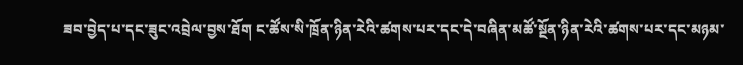ཟབ་བྱེད་པ་དང་ཟུང་འབྲེལ་བྱས་ཐོག ང་ཚོས་སི་ཁྲོན་ཉིན་རེའི་ཚགས་པར་དང་དེ་བཞིན་མཚོ་སྔོན་ཉིན་རེའི་ཚགས་པར་དང་མཉམ་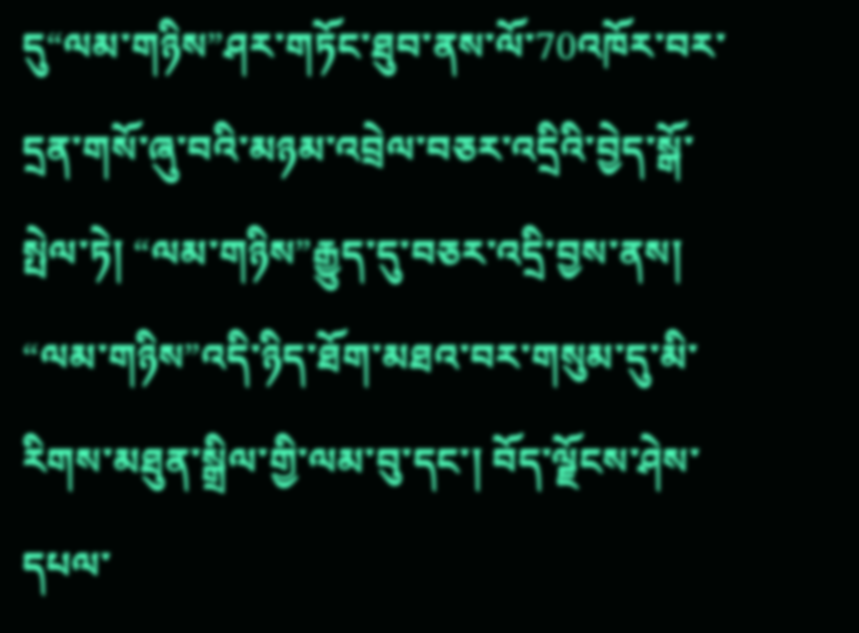དུ“ལམ་གཉིས”ཤར་གཏོང་ཐུབ་ནས་ལོ་70འཁོར་བར་དྲན་གསོ་ཞུ་བའི་མཉམ་འབྲེལ་བཅར་འདྲིའི་བྱེད་སྒོ་སྤེལ་ཏེ། “ལམ་གཉིས”རྒྱུད་དུ་བཅར་འདྲི་བྱས་ནས། “ལམ་གཉིས”འདི་ཉིད་ཐོག་མཐའ་བར་གསུམ་དུ་མི་རིགས་མཐུན་སྒྲིལ་གྱི་ལམ་བུ་དང་། བོད་ལྗོངས་ཤེས་དཔལ་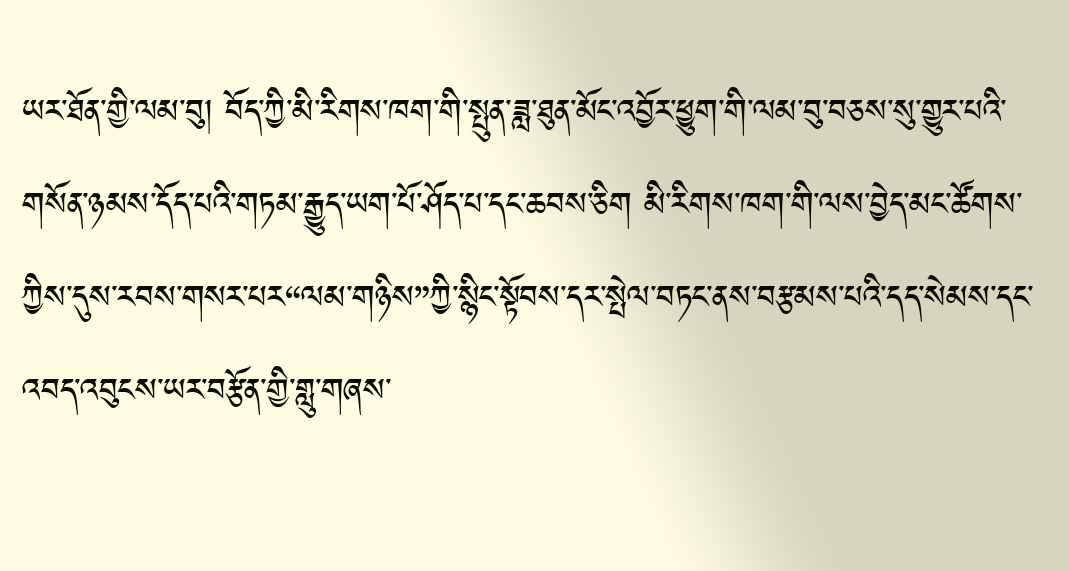ཡར་ཐོན་གྱི་ལམ་བུ། བོད་ཀྱི་མི་རིགས་ཁག་གི་སྤུན་ཟླ་ཐུན་མོང་འབྱོར་ཕྱུག་གི་ལམ་བུ་བཅས་སུ་གྱུར་པའི་གསོན་ཉམས་དོད་པའི་གཏམ་རྒྱུད་ཡག་པོ་ཤོད་པ་དང་ཆབས་ཅིག མི་རིགས་ཁག་གི་ལས་བྱེད་མང་ཚོགས་ཀྱིས་དུས་རབས་གསར་པར“ལམ་གཉིས”ཀྱི་སྙིང་སྟོབས་དར་སྤེལ་བཏང་ནས་བརྩམས་པའི་དད་སེམས་དང་འབད་འབུངས་ཡར་བརྩོན་གྱི་གླུ་གཞས་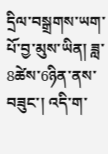དྲིལ་བསྒྲགས་ཡག་པོ་བྱ་མུས་ཡིན། ཟླ་8ཚེས་6ཉིན་ནས་བཟུང་། འདི་ག་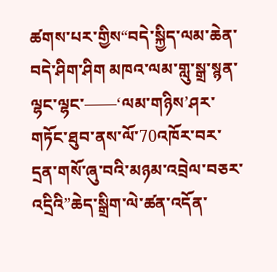ཚགས་པར་གྱིས“བདེ་སྐྱིད་ལམ་ཆེན་བདེ་ཤིག་ཤིག མཁའ་ལམ་གླུ་སྒྲ་སྙན་ལྷང་ལྷང་——‘ལམ་གཉིས’ཤར་གཏོང་ཐུབ་ནས་ལོ་70འཁོར་བར་དྲན་གསོ་ཞུ་བའི་མཉམ་འབྲེལ་བཅར་འདྲིའི”ཆེད་སྒྲིག་ལེ་ཚན་འདོན་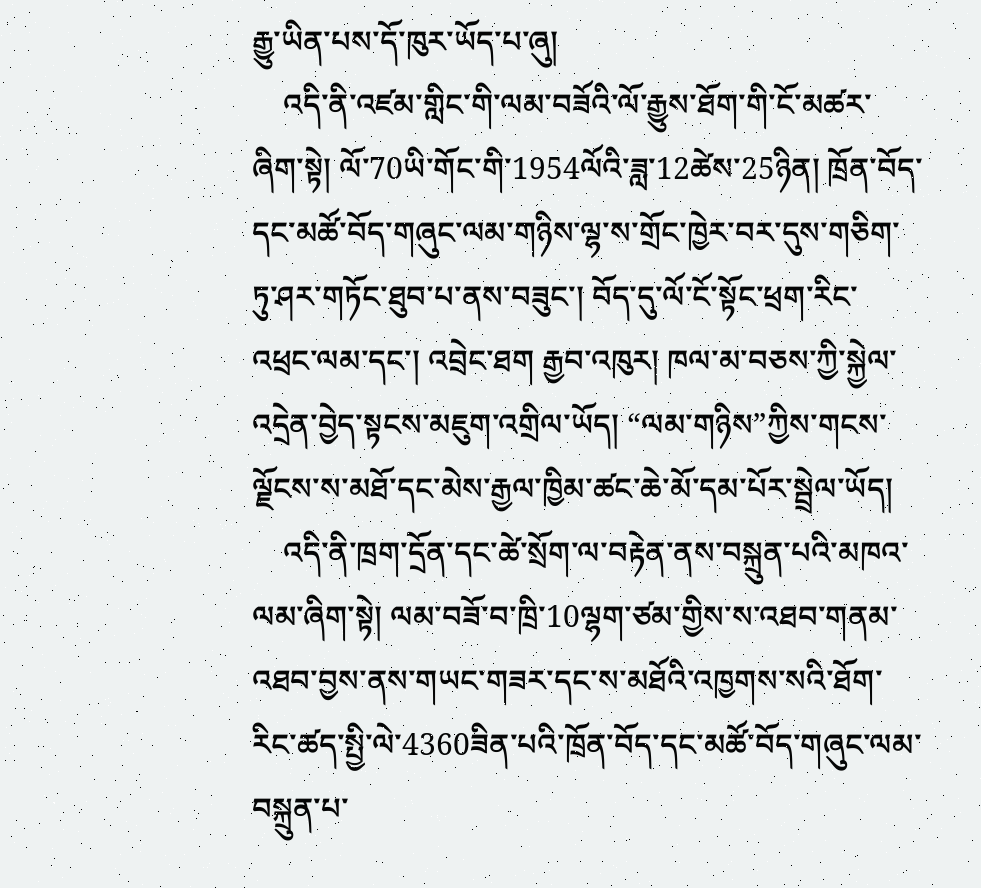རྒྱུ་ཡིན་པས་དོ་ཁུར་ཡོད་པ་ཞུ།
    འདི་ནི་འཛམ་གླིང་གི་ལམ་བཟོའི་ལོ་རྒྱུས་ཐོག་གི་ངོ་མཚར་ཞིག་སྟེ། ལོ་70ཡི་གོང་གི་1954ལོའི་ཟླ་12ཚེས་25ཉིན། ཁྲོན་བོད་དང་མཚོ་བོད་གཞུང་ལམ་གཉིས་ལྷ་ས་གྲོང་ཁྱེར་བར་དུས་གཅིག་ཏུ་ཤར་གཏོང་ཐུབ་པ་ནས་བཟུང་། བོད་དུ་ལོ་ངོ་སྟོང་ཕྲག་རིང་འཕྲང་ལམ་དང་། འབྲེང་ཐག རྒྱབ་འཁུར། ཁལ་མ་བཅས་ཀྱི་སྐྱེལ་འདྲེན་བྱེད་སྟངས་མཇུག་འགྲིལ་ཡོད། “ལམ་གཉིས”ཀྱིས་གངས་ལྗོངས་ས་མཐོ་དང་མེས་རྒྱལ་ཁྱིམ་ཚང་ཆེ་མོ་དམ་པོར་སྦྲེལ་ཡོད།
    འདི་ནི་ཁྲག་དྲོན་དང་ཚེ་སྲོག་ལ་བརྟེན་ནས་བསྐྲུན་པའི་མཁའ་ལམ་ཞིག་སྟེ། ལམ་བཟོ་བ་ཁྲི་10ལྷག་ཙམ་གྱིས་ས་འཐབ་གནམ་འཐབ་བྱས་ནས་གཡང་གཟར་དང་ས་མཐོའི་འཁྱགས་སའི་ཐོག་རིང་ཚད་སྤྱི་ལེ་4360ཟིན་པའི་ཁྲོན་བོད་དང་མཚོ་བོད་གཞུང་ལམ་བསྐྲུན་པ་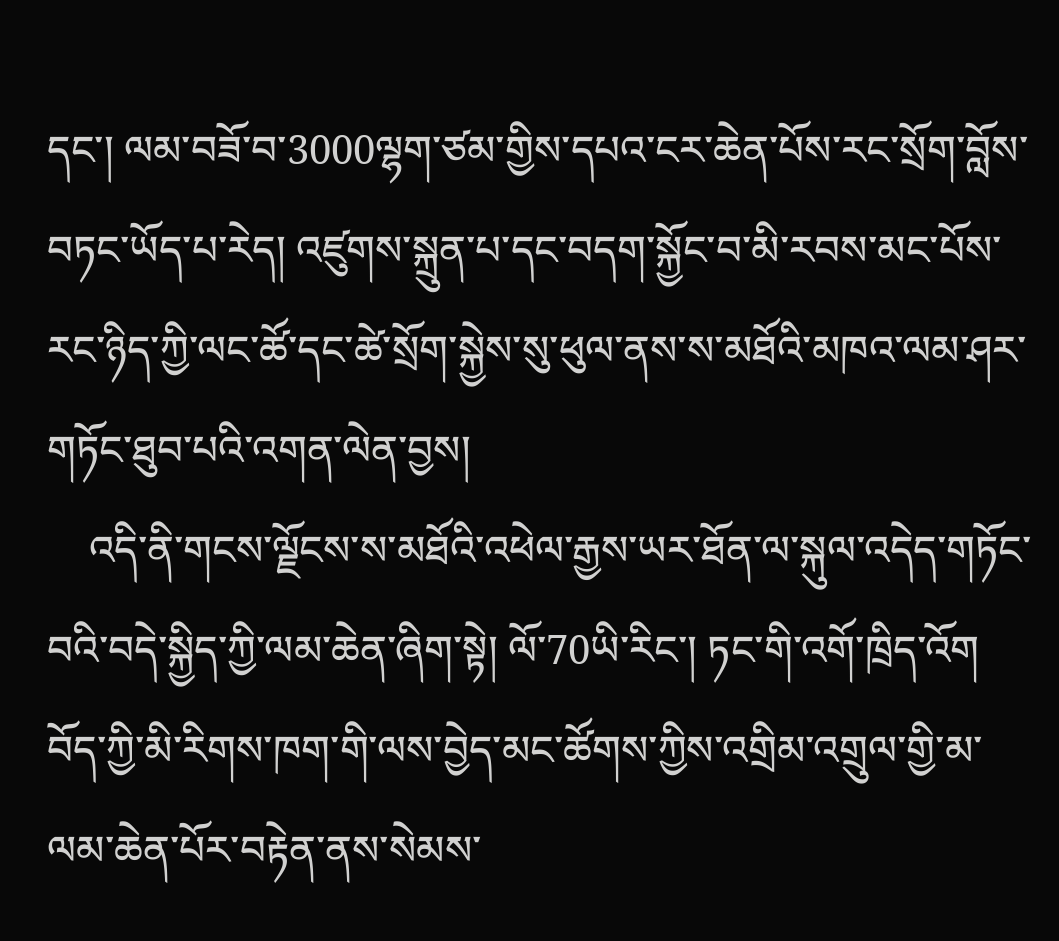དང་། ལམ་བཟོ་བ་3000ལྷག་ཙམ་གྱིས་དཔའ་ངར་ཆེན་པོས་རང་སྲོག་བློས་བཏང་ཡོད་པ་རེད། འཛུགས་སྐྲུན་པ་དང་བདག་སྐྱོང་བ་མི་རབས་མང་པོས་རང་ཉིད་ཀྱི་ལང་ཚོ་དང་ཚེ་སྲོག་སྐྱེས་སུ་ཕུལ་ནས་ས་མཐོའི་མཁའ་ལམ་ཤར་གཏོང་ཐུབ་པའི་འགན་ལེན་བྱས།
    འདི་ནི་གངས་ལྗོངས་ས་མཐོའི་འཕེལ་རྒྱས་ཡར་ཐོན་ལ་སྐུལ་འདེད་གཏོང་བའི་བདེ་སྐྱིད་ཀྱི་ལམ་ཆེན་ཞིག་སྟེ། ལོ་70ཡི་རིང་། ཏང་གི་འགོ་ཁྲིད་འོག བོད་ཀྱི་མི་རིགས་ཁག་གི་ལས་བྱེད་མང་ཚོགས་ཀྱིས་འགྲིམ་འགྲུལ་གྱི་མ་ལམ་ཆེན་པོར་བརྟེན་ནས་སེམས་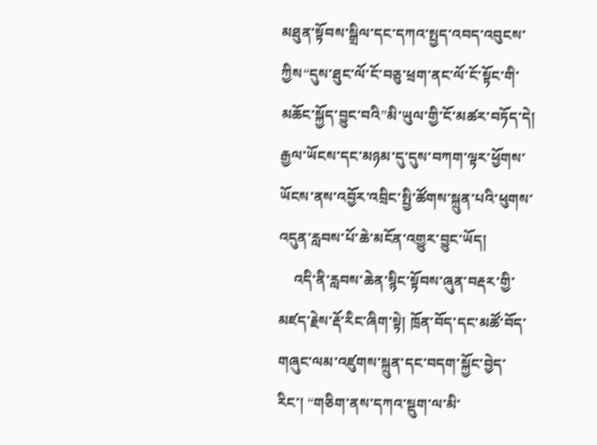མཐུན་སྟོབས་སྒྲིལ་དང་དཀའ་སྤྱད་འབད་འབུངས་ཀྱིས“དུས་ཐུང་ལོ་ངོ་བཅུ་ཕྲག་ནང་ལོ་ངོ་སྟོང་གི་མཆོང་སྐྱོད་བྱུང་བའི”མི་ཡུལ་གྱི་ངོ་མཚར་བཏོད་དེ། རྒྱལ་ཡོངས་དང་མཉམ་དུ་དུས་བཀག་ལྟར་ཕྱོགས་ཡོངས་ནས་འབྱོར་འབྲིང་སྤྱི་ཚོགས་སྐྲུན་པའི་ཕུགས་འདུན་རླབས་པོ་ཆེ་མངོན་འགྱུར་བྱུང་ཡོད།
    འདི་ནི་རླབས་ཆེན་སྙིང་སྟོབས་ཞུན་བརྡར་གྱི་མཛད་རྗེས་རྡོ་རིང་ཞིག་སྟེ། ཁྲོན་བོད་དང་མཚོ་བོད་གཞུང་ལམ་འཛུགས་སྐྲུན་དང་བདག་སྐྱོང་བྱེད་རིང་། “གཅིག་ནས་དཀའ་སྡུག་ལ་མི་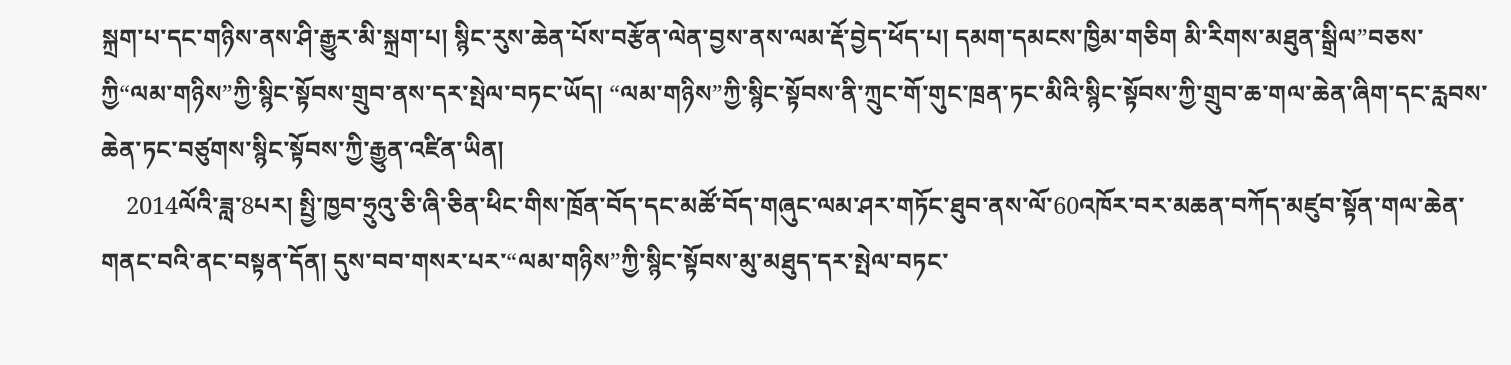སྐྲག་པ་དང་གཉིས་ནས་ཤི་རྒྱུར་མི་སྐྲག་པ། སྙིང་རུས་ཆེན་པོས་བརྩོན་ལེན་བྱས་ནས་ལམ་རྡོ་བྱེད་ཕོད་པ། དམག་དམངས་ཁྱིམ་གཅིག མི་རིགས་མཐུན་སྒྲིལ”བཅས་ཀྱི“ལམ་གཉིས”ཀྱི་སྙིང་སྟོབས་གྲུབ་ནས་དར་སྤེལ་བཏང་ཡོད། “ལམ་གཉིས”ཀྱི་སྙིང་སྟོབས་ནི་ཀྲུང་གོ་གུང་ཁྲན་ཏང་མིའི་སྙིང་སྟོབས་ཀྱི་གྲུབ་ཆ་གལ་ཆེན་ཞིག་དང་རླབས་ཆེན་ཏང་བཙུགས་སྙིང་སྟོབས་ཀྱི་རྒྱུན་འཛིན་ཡིན།
    2014ལོའི་ཟླ་8པར། སྤྱི་ཁྱབ་ཧྲུའུ་ཅི་ཞི་ཅིན་ཕིང་གིས་ཁྲོན་བོད་དང་མཚོ་བོད་གཞུང་ལམ་ཤར་གཏོང་ཐུབ་ནས་ལོ་60འཁོར་བར་མཆན་བཀོད་མཛུབ་སྟོན་གལ་ཆེན་གནང་བའི་ནང་བསྟན་དོན། དུས་བབ་གསར་པར་“ལམ་གཉིས”ཀྱི་སྙིང་སྟོབས་མུ་མཐུད་དར་སྤེལ་བཏང་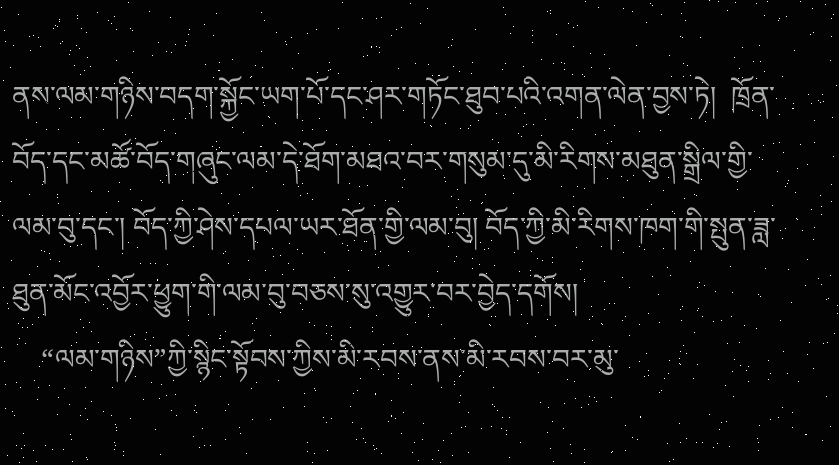ནས་ལམ་གཉིས་བདག་སྐྱོང་ཡག་པོ་དང་ཤར་གཏོང་ཐུབ་པའི་འགན་ལེན་བྱས་ཏེ།  ཁྲོན་བོད་དང་མཚོ་བོད་གཞུང་ལམ་དེ་ཐོག་མཐའ་བར་གསུམ་དུ་མི་རིགས་མཐུན་སྒྲིལ་གྱི་ལམ་བུ་དང་། བོད་ཀྱི་ཤེས་དཔལ་ཡར་ཐོན་གྱི་ལམ་བུ། བོད་ཀྱི་མི་རིགས་ཁག་གི་སྤུན་ཟླ་ཐུན་མོང་འབྱོར་ཕྱུག་གི་ལམ་བུ་བཅས་སུ་འགྱུར་བར་བྱེད་དགོས།
    “ལམ་གཉིས”ཀྱི་སྙིང་སྟོབས་ཀྱིས་མི་རབས་ནས་མི་རབས་བར་མུ་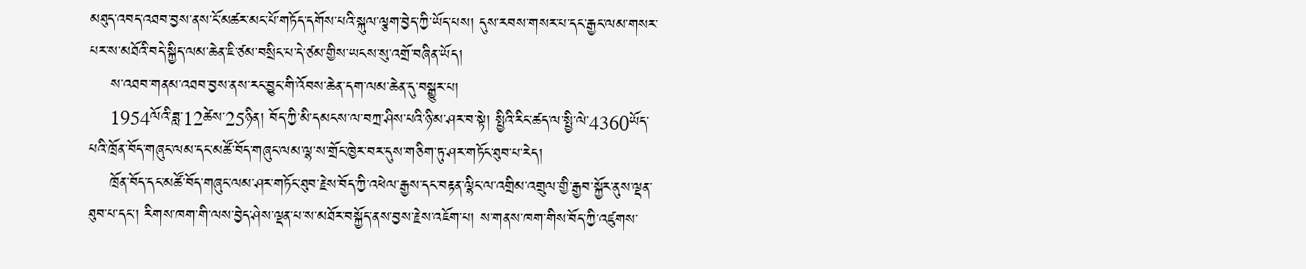མཐུད་འབད་འཐབ་བྱས་ནས་ངོ་མཚར་མང་པོ་གཏོད་དགོས་པའི་སྐུལ་ལྕག་བྱེད་ཀྱི་ཡོད་པས། དུས་རབས་གསར་པ་དང་རྒྱང་ལམ་གསར་པར་ས་མཐོའི་བདེ་སྐྱིད་ལམ་ཆེན་ཇི་ཙམ་བསྲིང་པ་དེ་ཙམ་གྱིས་ཡངས་སུ་འགྲོ་བཞིན་ཡོད།
    ས་འཐབ་གནམ་འཐབ་བྱས་ནས་རང་བྱུང་གི་འོབས་ཆེན་དག་ལམ་ཆེན་དུ་བསྒྱུར་པ།
    1954ལོའི་ཟླ་12ཚེས་25ཉིན། བོད་ཀྱི་མི་དམངས་ལ་བཀྲ་ཤིས་པའི་ཉི་མ་ཤར་བ་སྟེ། སྤྱིའི་རིང་ཚད་ལ་སྤྱི་ལེ་4360ཡོད་པའི་ཁྲོན་བོད་གཞུང་ལམ་དང་མཚོ་བོད་གཞུང་ལམ་ལྷ་ས་གྲོང་ཁྱེར་བར་དུས་གཅིག་ཏུ་ཤར་གཏོང་ཐུབ་པ་རེད།
    ཁྲོན་བོད་དང་མཚོ་བོད་གཞུང་ལམ་ཤར་གཏོང་ཐུབ་རྗེས་བོད་ཀྱི་འཕེལ་རྒྱས་དང་བརྟན་ལྷིང་ལ་འགྲིམ་འགྲུལ་གྱི་རྒྱབ་སྐྱོར་ནུས་ལྡན་ཐུབ་པ་དང་། རིགས་ཁག་གི་ལས་བྱེད་ཤེས་ལྡན་པ་ས་མཐོར་བསྐྱོད་ནས་བྱས་རྗེས་འཇོག་པ། ས་གནས་ཁག་གིས་བོད་ཀྱི་འཛུགས་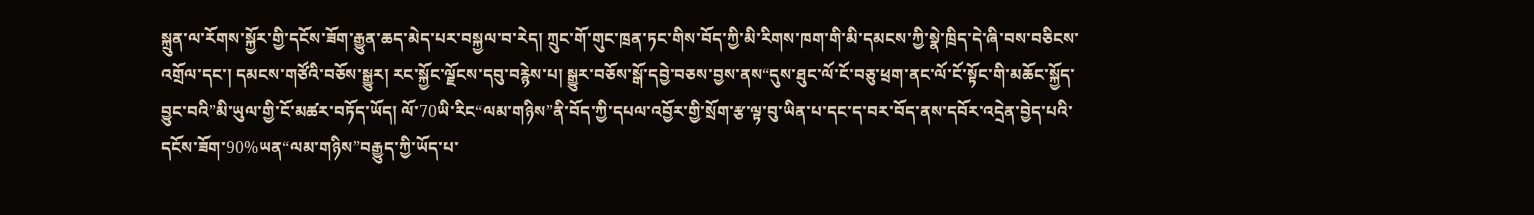སྐྲུན་ལ་རོགས་སྐྱོར་གྱི་དངོས་ཟོག་རྒྱུན་ཆད་མེད་པར་བསྐྱལ་བ་རེད། ཀྲུང་གོ་གུང་ཁྲན་ཏང་གིས་བོད་ཀྱི་མི་རིགས་ཁག་གི་མི་དམངས་ཀྱི་སྣེ་ཁྲིད་དེ་ཞི་བས་བཅིངས་འགྲོལ་དང་། དམངས་གཙོའི་བཅོས་སྒྱུར། རང་སྐྱོང་ལྗོངས་དབུ་བརྙེས་པ། སྒྱུར་བཅོས་སྒོ་དབྱེ་བཅས་བྱས་ནས“དུས་ཐུང་ལོ་ངོ་བཅུ་ཕྲག་ནང་ལོ་ངོ་སྟོང་གི་མཆོང་སྐྱོད་བྱུང་བའི”མི་ཡུལ་གྱི་ངོ་མཚར་བཏོད་ཡོད། ལོ་70ཡི་རིང“ལམ་གཉིས”ནི་བོད་ཀྱི་དཔལ་འབྱོར་གྱི་སྲོག་རྩ་ལྟ་བུ་ཡིན་པ་དང་ད་བར་བོད་ནས་དབོར་འདྲེན་བྱེད་པའི་དངོས་ཟོག་90%ཡན“ལམ་གཉིས”བརྒྱུད་ཀྱི་ཡོད་པ་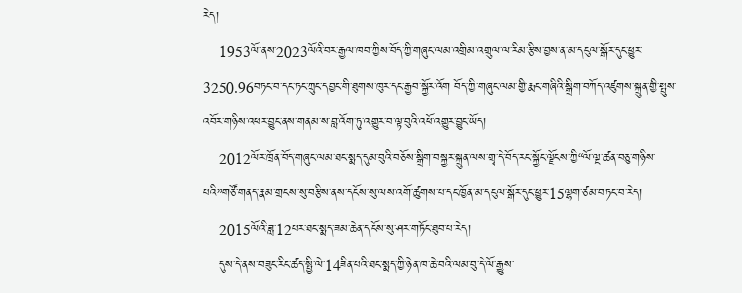རེད།
    1953ལོ་ནས་2023ལོའི་བར་རྒྱལ་ཁབ་ཀྱིས་བོད་ཀྱི་གཞུང་ལམ་འགྲིམ་འགྲུལ་ལ་རིམ་རྩིས་བྱས་ན་མ་དངུལ་སྒོར་དུང་ཕྱུར་3250.96བཏང་བ་དང་ཏང་ཀྲུང་དབྱང་གི་ཐུགས་ཁུར་དང་རྒྱབ་སྐྱོར་འོག བོད་ཀྱི་གཞུང་ལམ་གྱི་རྨང་གཞིའི་སྒྲིག་བཀོད་འཛུགས་སྐྲུན་གྱི་སྤུས་འབོར་གཉིས་འཕར་བྱུང་ནས་གནམ་ས་བླ་འོག་ཏུ་འགྱུར་བ་ལྟ་བུའི་འཕོ་འགྱུར་བྱུང་ཡོད།
    2012ལོར་ཁྲོན་བོད་གཞུང་ལམ་ཐང་སྨད་དུམ་བུའི་བཅོས་སྒྲིག་བསྐྱར་སྐྲུན་ལས་གྲྭ་དེ་བོད་རང་སྐྱོང་ལྗོངས་ཀྱི“ལོ་ལྔ་ཚན་བཅུ་གཉིས་པའི”གཙོ་གནད་རྣམ་གྲངས་སུ་བརྩིས་ནས་དངོས་སུ་ལས་འགོ་ཚུགས་པ་དང་ཁྱོན་མ་དངུལ་སྒོར་དུང་ཕྱུར་15ལྷག་ཙམ་བཏང་བ་རེད།
    2015ལོའི་ཟླ་12པར་ཐང་སྨད་ཟམ་ཆེན་དངོས་སུ་ཤར་གཏོང་ཐུབ་པ་རེད།
    དུས་དེ་ནས་བཟུང་རིང་ཚད་སྤྱི་ལེ་14ཟིན་པའི་ཐང་སྨད་ཀྱི་ཉེན་ཁ་ཆེ་བའི་ལམ་བུ་དེ་ལོ་རྒྱུས་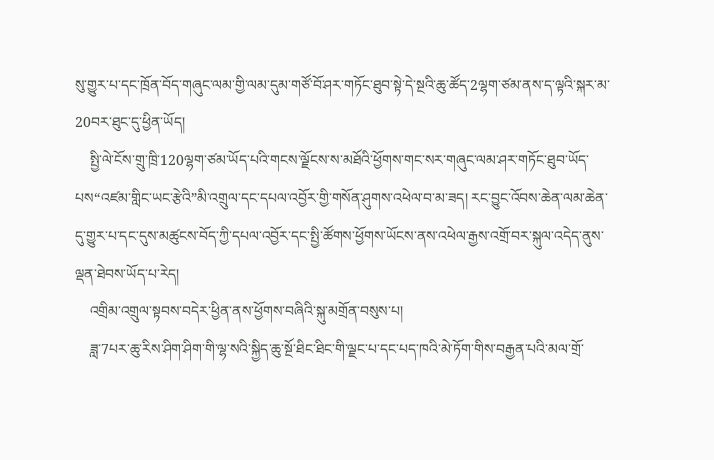སུ་གྱུར་པ་དང་ཁྲོན་བོད་གཞུང་ལམ་གྱི་ལམ་དུམ་གཙོ་བོ་ཤར་གཏོང་ཐུབ་སྟེ་དེ་སྔའི་ཆུ་ཚོད་2ལྷག་ཙམ་ནས་ད་ལྟའི་སྐར་མ་20བར་ཐུང་དུ་ཕྱིན་ཡོད།
    སྤྱི་ལེ་ངོས་གྲུ་ཁྲི་120ལྷག་ཙམ་ཡོད་པའི་གངས་ལྗོངས་ས་མཐོའི་ཕྱོགས་གང་སར་གཞུང་ལམ་ཤར་གཏོང་ཐུབ་ཡོད་པས“འཛམ་གླིང་ཡང་རྩེའི”མི་འགྲུལ་དང་དཔལ་འབྱོར་གྱི་གསོན་ཤུགས་འཕེལ་བ་མ་ཟད། རང་བྱུང་འོབས་ཆེན་ལམ་ཆེན་དུ་གྱུར་པ་དང་དུས་མཚུངས་བོད་ཀྱི་དཔལ་འབྱོར་དང་སྤྱི་ཚོགས་ཕྱོགས་ཡོངས་ནས་འཕེལ་རྒྱས་འགྲོ་བར་སྐུལ་འདེད་ནུས་ལྡན་ཐེབས་ཡོད་པ་རེད།
    འགྲིམ་འགྲུལ་སྟབས་བདེར་ཕྱིན་ནས་ཕྱོགས་བཞིའི་སྐུ་མགྲོན་བསུས་པ།
    ཟླ་7པར་ཆུ་རིས་ཤིག་ཤིག་གི་ལྷ་སའི་སྐྱིད་ཆུ་སྔོ་ཐིང་ཐིང་གི་ལྗང་པ་དང་པད་ཁའི་མེ་ཏོག་གིས་བརྒྱན་པའི་མལ་གྲོ་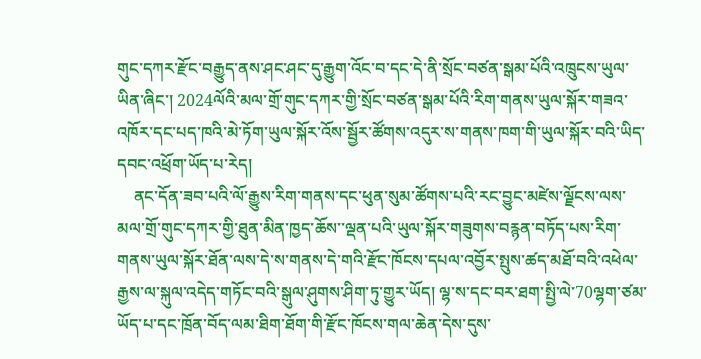གུང་དཀར་རྫོང་བརྒྱུད་ནས་ཤང་ཤང་དུ་རྒྱུག་འོང་བ་དང་དེ་ནི་སྲོང་བཙན་སྒམ་པོའི་འཁྲུངས་ཡུལ་ཡིན་ཞིང་། 2024ལོའི་མལ་གྲོ་གུང་དཀར་གྱི་སྲོང་བཙན་སྒམ་པོའི་རིག་གནས་ཡུལ་སྐོར་གཟའ་འཁོར་དང་པད་ཁའི་མེ་ཏོག་ཡུལ་སྐོར་འོས་སྦྱོར་ཚོགས་འདུར་ས་གནས་ཁག་གི་ཡུལ་སྐོར་བའི་ཡིད་དབང་འཕྲོག་ཡོད་པ་རེད།
    ནང་དོན་ཟབ་པའི་ལོ་རྒྱུས་རིག་གནས་དང་ཕུན་སུམ་ཚོགས་པའི་རང་བྱུང་མཛེས་ལྗོངས་ལས་མལ་གྲོ་གུང་དཀར་གྱི་ཐུན་མིན་ཁྱད་ཆོས་་ལྡན་པའི་ཡུལ་སྐོར་གཟུགས་བརྙན་བཏོད་པས་རིག་གནས་ཡུལ་སྐོར་ཐོན་ལས་དེ་ས་གནས་དེ་གའི་རྫོང་ཁོངས་དཔལ་འབྱོར་སྤུས་ཚད་མཐོ་བའི་འཕེལ་རྒྱས་ལ་སྐུལ་འདེད་གཏོང་བའི་སྒུལ་ཤུགས་ཤིག་ཏུ་གྱུར་ཡོད། ལྷ་ས་དང་བར་ཐག་སྤྱི་ལེ་70ལྷག་ཙམ་ཡོད་པ་དང་ཁྲོན་བོད་ལམ་ཐིག་ཐོག་གི་རྫོང་ཁོངས་གལ་ཆེན་དེས་དུས་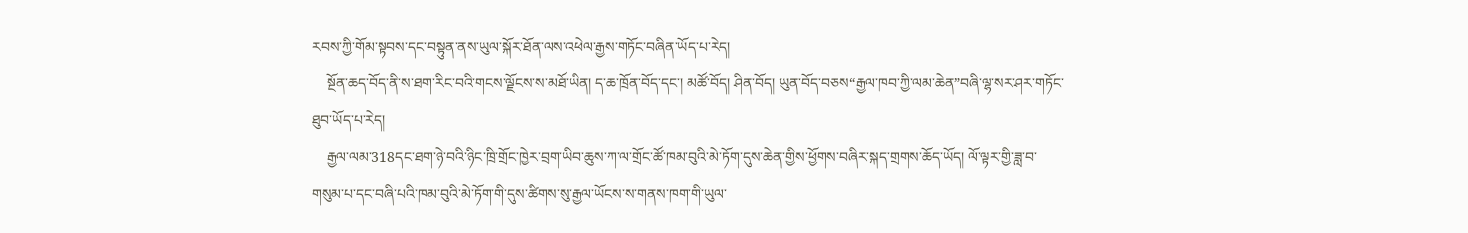རབས་ཀྱི་གོམ་སྟབས་དང་བསྟུན་ནས་ཡུལ་སྐོར་ཐོན་ལས་འཕེལ་རྒྱས་གཏོང་བཞིན་ཡོད་པ་རེད།
    སྔོན་ཆད་བོད་ནི་ས་ཐག་རིང་བའི་གངས་ལྗོངས་ས་མཐོ་ཡིན། ད་ཆ་ཁྲོན་བོད་དང་། མཚོ་བོད། ཤིན་བོད། ཡུན་བོད་བཅས“རྒྱལ་ཁབ་ཀྱི་ལམ་ཆེན”བཞི་ལྷ་སར་ཤར་གཏོང་ཐུབ་ཡོད་པ་རེད།
    རྒྱལ་ལམ་318དང་ཐག་ཉེ་བའི་ཉིང་ཁྲི་གྲོང་ཁྱེར་བྲག་ཡིབ་ཆུས་ཀ་ལ་གྲོང་ཚོ་ཁམ་བུའི་མེ་ཏོག་དུས་ཆེན་གྱིས་ཕྱོགས་བཞིར་སྐད་གྲགས་ཆོད་ཡོད། ལོ་ལྟར་གྱི་ཟླ་བ་གསུམ་པ་དང་བཞི་པའི་ཁམ་བུའི་མེ་ཏོག་གི་དུས་ཚིགས་སུ་རྒྱལ་ཡོངས་ས་གནས་ཁག་གི་ཡུལ་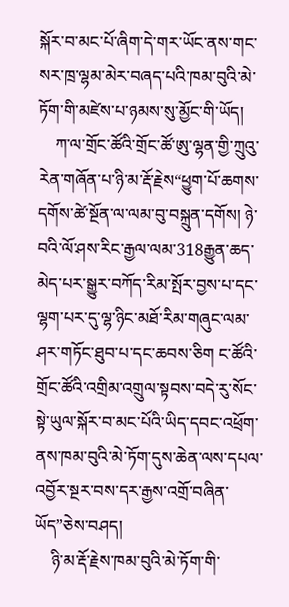སྐོར་བ་མང་པོ་ཞིག་དེ་གར་ཡོང་ནས་གང་སར་ཁྲ་ལྷམ་མེར་བཞད་པའི་ཁམ་བུའི་མེ་ཏོག་གི་མཛེས་པ་ཉམས་སུ་མྱོང་གི་ཡོད།
    ཀ་ལ་གྲོང་ཚོའི་གྲོང་ཚོ་ཨུ་ལྷན་གྱི་ཀྲུའུ་རེན་གཞོན་པ་ཉི་མ་རྡོ་རྗེས“ཕྱུག་པོ་ཆགས་དགོས་ཚེ་སྔོན་ལ་ལམ་བུ་བསྐྲུན་དགོས། ཉེ་བའི་ལོ་ཤས་རིང་རྒྱལ་ལམ་318རྒྱུན་ཆད་མེད་པར་སྒྱུར་བཀོད་རིམ་སྤོར་བྱས་པ་དང་ལྷག་པར་དུ་ལྷ་ཉིང་མཐོ་རིམ་གཞུང་ལམ་ཤར་གཏོང་ཐུབ་པ་དང་ཆབས་ཅིག ང་ཚོའི་གྲོང་ཚོའི་འགྲིམ་འགྲུལ་སྟབས་བདེ་རུ་སོང་སྟེ་ཡུལ་སྐོར་བ་མང་པོའི་ཡིད་དབང་འཕྲོག་ནས་ཁམ་བུའི་མེ་ཏོག་དུས་ཆེན་ལས་དཔལ་འབྱོར་སྔར་བས་དར་རྒྱས་འགྲོ་བཞིན་ཡོད”ཅེས་བཤད།
    ཉི་མ་རྡོ་རྗེས་ཁམ་བུའི་མེ་ཏོག་གི་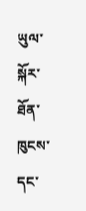ཡུལ་སྐོར་ཐོན་ཁུངས་དང་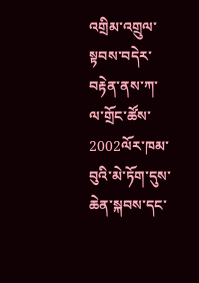འགྲིམ་འགྲུལ་སྟབས་བདེར་བརྟེན་ནས་ཀ་ལ་གྲོང་ཚོས་2002ལོར་ཁམ་བུའི་མེ་ཏོག་དུས་ཆེན་སྐབས་དང་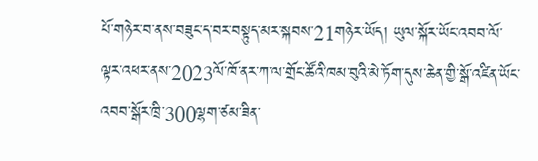པོ་གཉེར་བ་ནས་བཟུང་ད་བར་བསྟུད་མར་སྐབས་21གཉེར་ཡོད། ཡུལ་སྐོར་ཡོང་འབབ་ལོ་ལྟར་འཕར་ནས་2023ལོ་ཁོ་ནར་ཀ་ལ་གྲོང་ཚོའི་ཁམ་བུའི་མེ་ཏོག་དུས་ཆེན་གྱི་སྒོ་འཛིན་ཡོང་འབབ་སྒོར་ཁྲི་300ལྷག་ཙམ་ཟིན་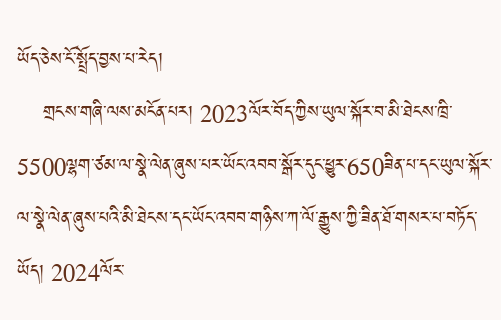ཡོད་ཅེས་ངོ་སྤྲོད་བྱས་པ་རེད།
    གྲངས་གཞི་ལས་མངོན་པར། 2023ལོར་བོད་ཀྱིས་ཡུལ་སྐོར་བ་མི་ཐེངས་ཁྲི་5500ལྷག་ཙམ་ལ་སྣེ་ལེན་ཞུས་པར་ཡོང་འབབ་སྒོར་དུང་ཕྱུར་650ཟིན་པ་དང་ཡུལ་སྐོར་ལ་སྣེ་ལེན་ཞུས་པའི་མི་ཐེངས་དང་ཡོང་འབབ་གཉིས་ཀ་ལོ་རྒྱུས་ཀྱི་ཟིན་ཐོ་གསར་པ་བཏོད་ཡོད། 2024ལོར་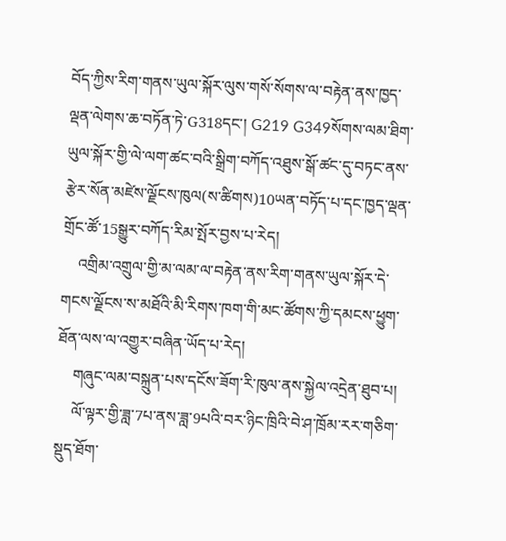བོད་ཀྱིས་རིག་གནས་ཡུལ་སྐོར་ལུས་གསོ་སོགས་ལ་བརྟེན་ནས་ཁྱད་ལྡན་ལེགས་ཆ་བཏོན་ཏེ་G318དང་། G219 G349སོགས་ལམ་ཐིག་ཡུལ་སྐོར་གྱི་ལེ་ལག་ཚང་བའི་སྒྲིག་བཀོད་འཐུས་སྒོ་ཚང་དུ་བཏང་ནས་རྩེར་སོན་མཛེས་ལྗོངས་ཁུལ(ས་ཚིགས)10ཡན་བཏོད་པ་དང་ཁྱད་ལྡན་གྲོང་ཚོ་15སྒྱུར་བཀོད་རིམ་སྤོར་བྱས་པ་རེད།
    འགྲིམ་འགྲུལ་གྱི་མ་ལམ་ལ་བརྟེན་ནས་རིག་གནས་ཡུལ་སྐོར་དེ་གངས་ལྗོངས་ས་མཐོའི་མི་རིགས་ཁག་གི་མང་ཚོགས་ཀྱི་དམངས་ཕྱུག་ཐོན་ལས་ལ་འགྱུར་བཞིན་ཡོད་པ་རེད།
    གཞུང་ལམ་བསྐྲུན་པས་དངོས་ཟོག་རི་ཁུལ་ནས་སྐྱེལ་འདྲེན་ཐུབ་པ།
    ལོ་ལྟར་གྱི་ཟླ་7པ་ནས་ཟླ་9པའི་བར་ཉིང་ཁྲིའི་བེ་ཤ་ཁྲོམ་རར་གཅིག་སྡུད་ཐོག་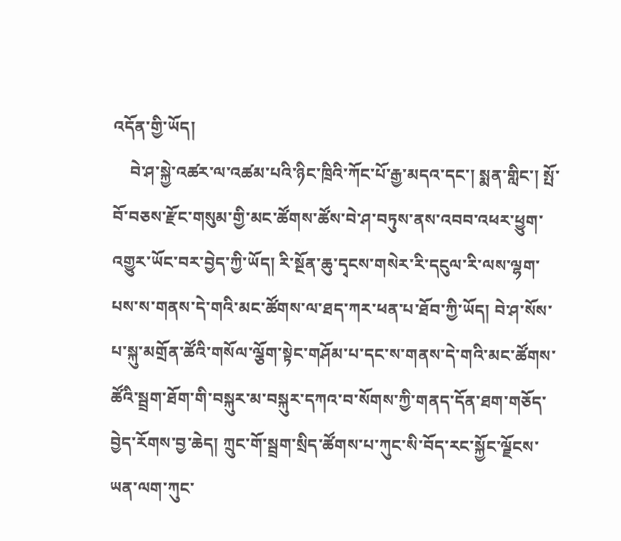འདོན་གྱི་ཡོད།
    བེ་ཤ་སྐྱེ་འཚར་ལ་འཚམ་པའི་ཉིང་ཁྲིའི་ཀོང་པོ་རྒྱ་མདའ་དང་། སྨན་གླིང་། སྤོ་བོ་བཅས་རྫོང་གསུམ་གྱི་མང་ཚོགས་ཚོས་བེ་ཤ་བཏུས་ནས་འབབ་འཕར་ཕྱུག་འགྱུར་ཡོང་བར་བྱེད་ཀྱི་ཡོད། རི་སྔོན་ཆུ་དྭངས་གསེར་རི་དངུལ་རི་ལས་ལྷག་པས་ས་གནས་དེ་གའི་མང་ཚོགས་ལ་ཐད་ཀར་ཕན་པ་ཐོབ་ཀྱི་ཡོད། བེ་ཤ་སོས་པ་སྐུ་མགྲོན་ཚོའི་གསོལ་ལྕོག་སྟེང་གཤོམ་པ་དང་ས་གནས་དེ་གའི་མང་ཚོགས་ཚོའི་སྦྲག་ཐོག་གི་བསྐུར་མ་བསྐུར་དཀའ་བ་སོགས་ཀྱི་གནད་དོན་ཐག་གཅོད་བྱེད་རོགས་བྱ་ཆེད། ཀྲུང་གོ་སྦྲག་སྲིད་ཚོགས་པ་ཀུང་སི་བོད་རང་སྐྱོང་ལྗོངས་ཡན་ལག་ཀུང་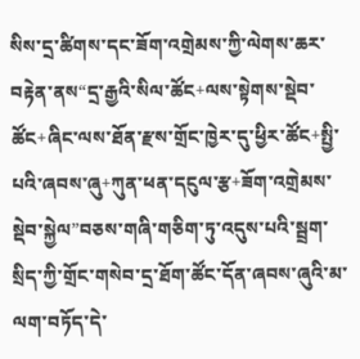སིས་དྲ་ཚིགས་དང་ཟོག་འགྲེམས་ཀྱི་ལེགས་ཆར་བརྟེན་ནས“དྲ་རྒྱའི་སིལ་ཚོང+ལས་སྟེགས་སྡེབ་ཚོང+ཞིང་ལས་ཐོན་རྫས་གྲོང་ཁྱེར་དུ་ཕྱིར་ཚོང+སྤྱི་པའི་ཞབས་ཞུ+ཀུན་ཕན་དངུལ་རྩ+ཟོག་འགྲེམས་སྡེབ་སྐྱེལ”བཅས་གཞི་གཅིག་ཏུ་འདུས་པའི་སྦྲག་སྲིད་ཀྱི་གྲོང་གསེབ་དྲ་ཐོག་ཚོང་དོན་ཞབས་ཞུའི་མ་ལག་བཏོད་དེ་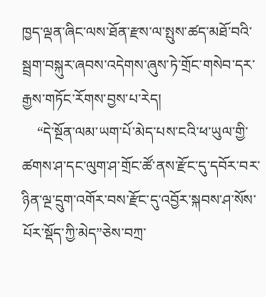ཁྱད་ལྡན་ཞིང་ལས་ཐོན་རྫས་ལ་སྤུས་ཚད་མཐོ་བའི་སྦྲག་བསྐུར་ཞབས་འདེགས་ཞུས་ཏེ་གྲོང་གསེབ་དར་རྒྱས་གཏོང་རོགས་བྱས་པ་རེད།
    “དེ་སྔོན་ལམ་ཡག་པོ་མེད་པས་ངའི་ཕ་ཡུལ་གྱི་ཚགས་ཤ་དང་ལུག་ཤ་གྲོང་ཚོ་ནས་རྫོང་དུ་དབོར་བར་ཉིན་ལྔ་དྲུག་འགོར་བས་རྫོང་དུ་འབྱོར་སྐབས་ཤ་སོས་པོར་སྡོད་ཀྱི་མེད”ཅེས་བཀྲ་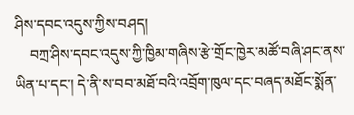ཤིས་དབང་འདུས་ཀྱིས་བཤད།
    བཀྲ་ཤིས་དབང་འདུས་ཀྱི་ཁྱིམ་གཞིས་རྩེ་གྲོང་ཁྱེར་མཚོ་བཞི་ཤང་ནས་ཡིན་པ་དང་། དེ་ནི་ས་བབ་མཐོ་བའི་འབྲོག་ཁུལ་དང་བཞད་མཐོང་སྨོན་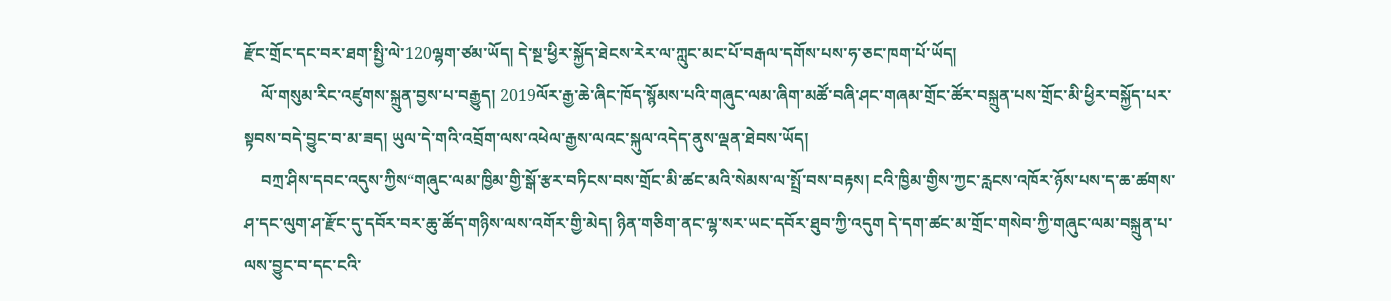རྫོང་གྲོང་དང་བར་ཐག་སྤྱི་ལེ་120ལྷག་ཙམ་ཡོད། དེ་སྔ་ཕྱིར་སྐྱོད་ཐེངས་རེར་ལ་ཀླུང་མང་པོ་བརྒལ་དགོས་པས་ཧ་ཅང་ཁག་པོ་ཡོད།
    ལོ་གསུམ་རིང་འཛུགས་སྐྲུན་བྱས་པ་བརྒྱུད། 2019ལོར་རྒྱ་ཆེ་ཞིང་ཁོད་སྙོམས་པའི་གཞུང་ལམ་ཞིག་མཚོ་བཞི་ཤང་གཞམ་གྲོང་ཚོར་བསྐྲུན་པས་གྲོང་མི་ཕྱིར་བསྐྱོད་པར་སྟབས་བདེ་བྱུང་བ་མ་ཟད། ཡུལ་དེ་གའི་འབྲོག་ལས་འཕེལ་རྒྱས་ལའང་སྐུལ་འདེད་ནུས་ལྡན་ཐེབས་ཡོད།
    བཀྲ་ཤིས་དབང་འདུས་ཀྱིས“གཞུང་ལམ་ཁྱིམ་གྱི་སྒོ་རྩར་བཏིངས་བས་གྲོང་མི་ཚང་མའི་སེམས་ལ་སྤྲོ་བས་བརྟས། ངའི་ཁྱིམ་གྱིས་ཀྱང་རླངས་འཁོར་ཉོས་པས་ད་ཆ་ཚགས་ཤ་དང་ལུག་ཤ་རྫོང་དུ་དབོར་བར་ཆུ་ཚོད་གཉིས་ལས་འགོར་གྱི་མེད། ཉིན་གཅིག་ནང་ལྷ་སར་ཡང་དབོར་ཐུབ་ཀྱི་འདུག དེ་དག་ཚང་མ་གྲོང་གསེབ་ཀྱི་གཞུང་ལམ་བསྐྲུན་པ་ལས་བྱུང་བ་དང་ངའི་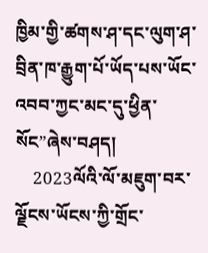ཁྱིམ་གྱི་ཚགས་ཤ་དང་ལུག་ཤ་བྲིན་ཁ་རྒྱུག་པོ་ཡོད་པས་ཡོང་འབབ་ཀྱང་མང་དུ་ཕྱིན་སོང”ཞེས་བཤད།
    2023ལོའི་ལོ་མཇུག་བར་ལྗོངས་ཡོངས་ཀྱི་གྲོང་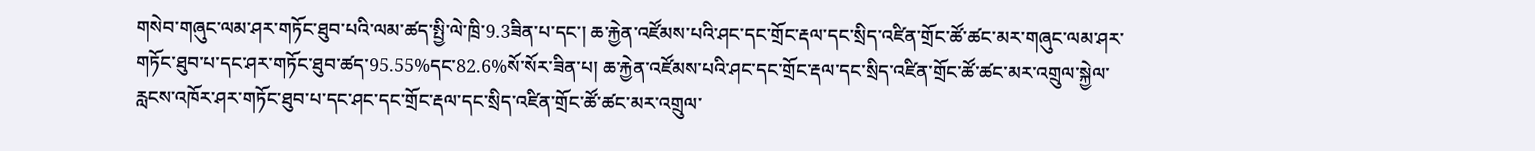གསེབ་གཞུང་ལམ་ཤར་གཏོང་ཐུབ་པའི་ལམ་ཚད་སྤྱི་ལེ་ཁྲི་9.3ཟིན་པ་དང་། ཆ་རྐྱེན་འཛོམས་པའི་ཤང་དང་གྲོང་རྡལ་དང་སྲིད་འཛིན་གྲོང་ཚོ་ཚང་མར་གཞུང་ལམ་ཤར་གཏོང་ཐུབ་པ་དང་ཤར་གཏོང་ཐུབ་ཚད་95.55%དང་82.6%སོ་སོར་ཟིན་པ། ཆ་རྐྱེན་འཛོམས་པའི་ཤང་དང་གྲོང་རྡལ་དང་སྲིད་འཛིན་གྲོང་ཚོ་ཚང་མར་འགྲུལ་སྐྱེལ་རླངས་འཁོར་ཤར་གཏོང་ཐུབ་པ་དང་ཤང་དང་གྲོང་རྡལ་དང་སྲིད་འཛིན་གྲོང་ཚོ་ཚང་མར་འགྲུལ་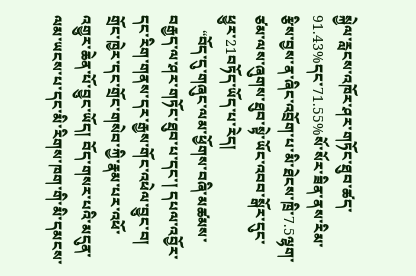སྐྱེལ་རླངས་འཁོར་ཤར་གཏོང་ཐུབ་ཚད་91.43%དང་71.55%སོ་སོར་ཟིན་ནས་རིམ་རྩིས་བྱས་ན་ཞིང་འབྲོག་པ་མི་ཐེངས་ཁྲི་7.5ལྷག་ཙམ་ལས་ཞུགས་ཐུབ་སྟེ་ཡོང་འབབ་སྒོར་དུང་ཕྱུར་21བཏོད་ཡོད་པ་རེད།
    “བོད་དུ་གཞུང་ལམ་ཕྱོགས་བཞི་མཚམས་བརྒྱད་ལ་ཤར་གཏོང་ཐུབ་པ་དང་། དཔལ་འབྱོར་དང་རིག་གནས་དར་རྒྱས་གོང་འཕེལ་བྱུང་བ། གྲོང་ཁྱེར་དང་གྲོང་གསེབ་ཀྱི་རྣམ་པར་འཕོ་འགྱུར་ཆེན་པོ་བྱུང་ཡོད། བོད་གསར་པའི་མདུན་ལམ་ཡངས་པ་དང་མི་རིགས་ཁག་གི་མི་དམངས་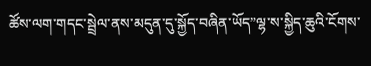ཚོས་ལག་གདང་སྦྲེལ་ནས་མདུན་དུ་སྐྱོད་བཞིན་ཡོད”ལྷ་ས་སྐྱིད་ཆུའི་ངོགས་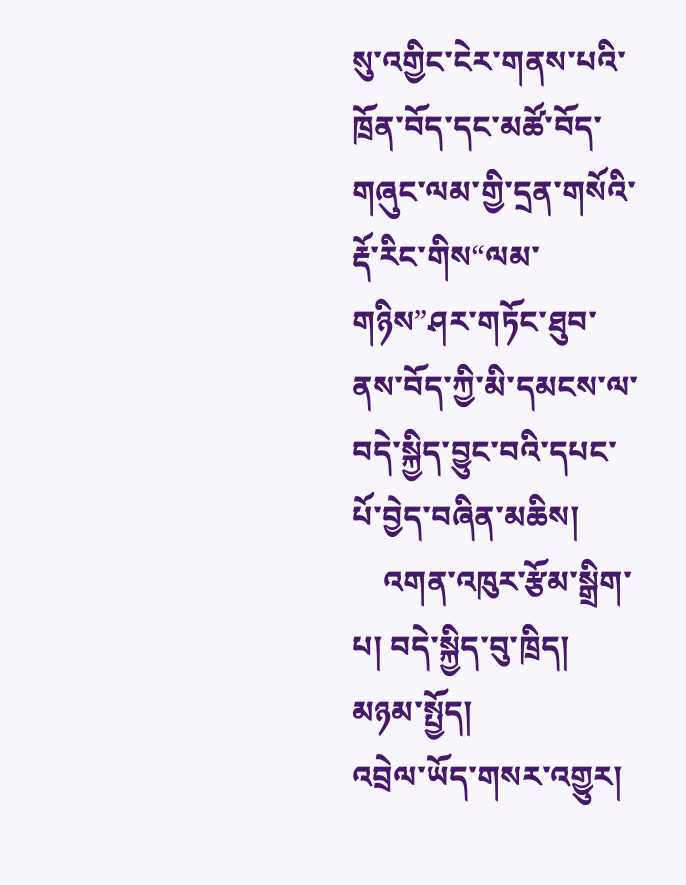སུ་འགྱིང་ངེར་གནས་པའི་ཁྲོན་བོད་དང་མཚོ་བོད་གཞུང་ལམ་གྱི་དྲན་གསོའི་རྡོ་རིང་གིས“ལམ་གཉིས”ཤར་གཏོང་ཐུབ་ནས་བོད་ཀྱི་མི་དམངས་ལ་བདེ་སྐྱིད་བྱུང་བའི་དཔང་པོ་བྱེད་བཞིན་མཆིས།
    འགན་འཁུར་རྩོམ་སྒྲིག་པ། བདེ་སྐྱིད་བུ་ཁྲིད།
མཉམ་སྤྱོད།
འབྲེལ་ཡོད་གསར་འགྱུར།